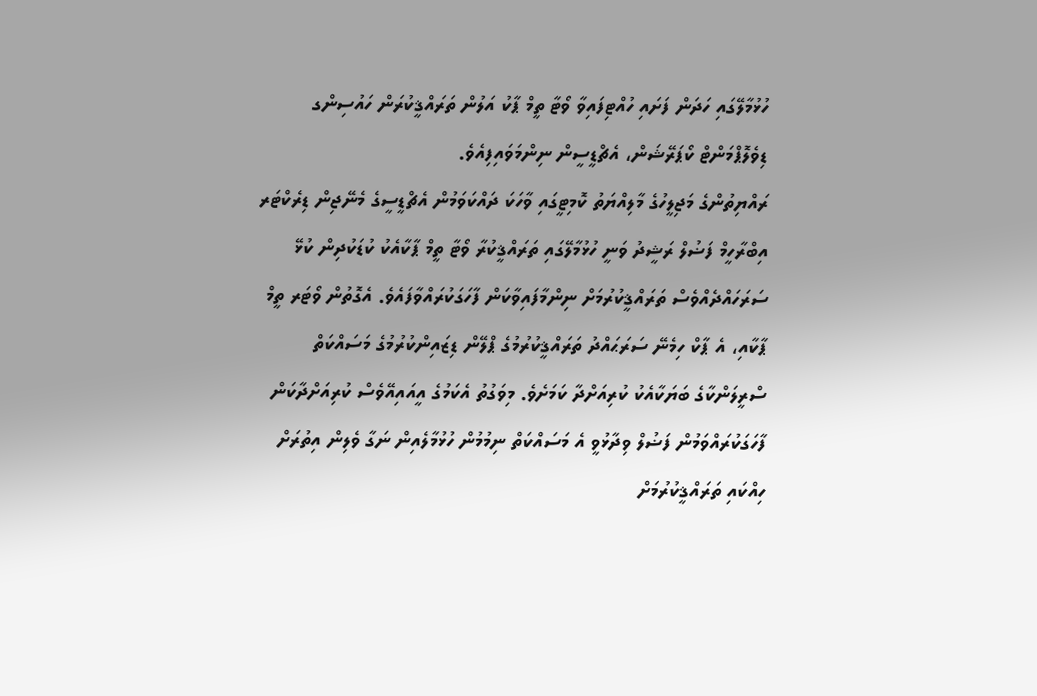ހުޅުމާލޭގައި ހަދަން ފަށައި ހުއްޓިފައިވާ ވޯޓާ ތީމް ޕާކު އަލުން ތަރައްޤީކުރަން ހައުސިންގ ޑިވެލޮޕްމަންޓް ކޯޕަރޭޝަން، އެޗްޑީސީން ނިންމަވައިފިއެވެ.
ރައްޔިތުންގެ މަޖިލީހުގެ މާލިއްޔަތު ކޮމިޓީގައި ވާހަކަ ދައްކަވަމުން އެޗްޑީސީގެ މެނޭޖިން ޑިރެކްޓަރ އިބްރާހީމް ފަޟުލް ރަޝީދު ވަނީ ހުޅުމާލޭގައި ތަރައްޤީކުރާ ވޯޓާ ތީމް ޕާކާއެކު ކުޑަކުދިން ކުޅޭ ސަރަހައްދެއްވެސް ތަރައްޤީކުރުމަށް ނިންމާފައިވާކަން ފާހަގަކުރައްވާފައެވެ. އެގޮތުން ވޯޓަރ ތީމް ޕާކާއި، އެ ޕާކް ހިމެނޭ ސަރަޙައްދު ތަރައްޤީކުރުމުގެ ޕްލޭން ޑިޒައިންކުރުމުގެ މަސައްކަތް ސްރީލަންކާގެ ބަޔަކާއެކު ކުރިއަށްދާ ކަމަށެވެ. މިވަގުތު އެކަމުގެ އީއައިއޭވެސް ކުރިއަށްދާކަން ފާހަގަކުރައްވަމުން ފަޟުލް ވިދާޅުވީ އެ މަސައްކަތް ނިމުމުން ހުޅުމާލެއިން ނަގާ ވެލިން އިތުރަށް ހިއްކައި ތަރައްޤީކުރުމަށް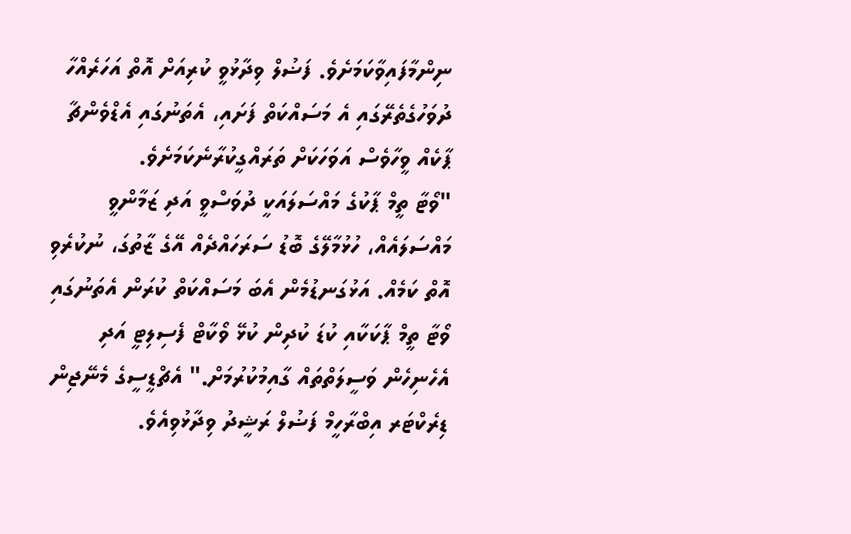ނިންމާފައިވާކަމަށެވެ. ފަޟުލް ވިދާޅުވީ ކުރިއަށް އޮތް އަހަރެއްހާ ދުވަހުގެތެރޭގައި އެ މަސައްކަތް ފަށައި، އެތަނުގައި އެޑްވެންޗާ ޕާކެއް ވީހާވެސް އަވަހަކަށް ތަރައްގީކުރާނެކަމަށެވެ.
"ވޯޓާ ތީމް ޕާކުގެ މައްސަލައަކީ ދުވަސްވީ އަދި ޒަމާންވީ މައްސަލައެއް، ހުޅުމާލޭގެ ބޮޑު ސަރަހައްދެއް އޭގެ ޒާތުގަ، ނުކުރެވި އޮތް ކަމެއް. އަޅުގަނޑުމެން އެބަ މަސައްކަތް ކުރަން އެތަނުގައި ވޯޓާ ތީމް ޕާކަކާއި ކުޑަ ކުދިން ކުޅޭ ވޯކާޓް ފެސިލިޓީ އަދި އެހެނިހެން ވަސީލަތްތައް ގާއިމުކުރުމަށް." އެޗްޑީސީގެ މެނޭޖިން ޑިރެކްޓަރ އިބްރާހީމް ފަޟުލް ރަޝީދު ވިދާޅުވިއެވެ.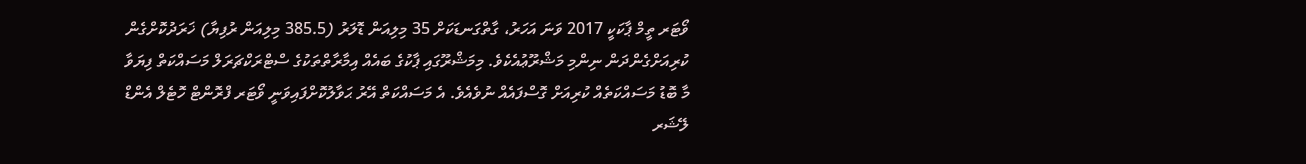ވޯޓަރ ތީމް ޕާކަކީ 2017 ވަނަ އަހަރު، ގާތްގަނޑަކަށް 35 މިލިއަން ޑޮލަރު (385.5 މިލިއަން ރުފިޔާ) ޚަރަދުކޮށްގެން ކުރިއަށްގެންދަން ނިންމި މަޝްރޫޢުއެކެވެ. މިމަޝްރޫގައި ޕާކުގެ ބައެއް އިމާރާތްތަކުގެ ސްޓްރަކްޗަރަލް މަސައްކަތް ފިޔަވާ މާ ބޮޑު މަސައްކަތެއް ކުރިއަށް ގޮސްފައެއް ނުވެއެވެ. އެ މަސައްކަތް އޭރު ޙަވާލުކޮށްފައިވަނީ ވޯޓަރ ފްރޮންޓް ހޮޓެލް އެންޑް ލޭޝަރ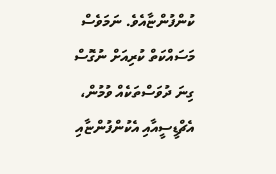ކުންފުންޏާއެވެ. ނަމަވެސް މަސައްކަތް ކުރިއަށް ނުގޮސް ގިނަ ދުވަސްތަކެއް ވުމުން، އެޗްޑީސީއާއި އެކުންފުންޏާއި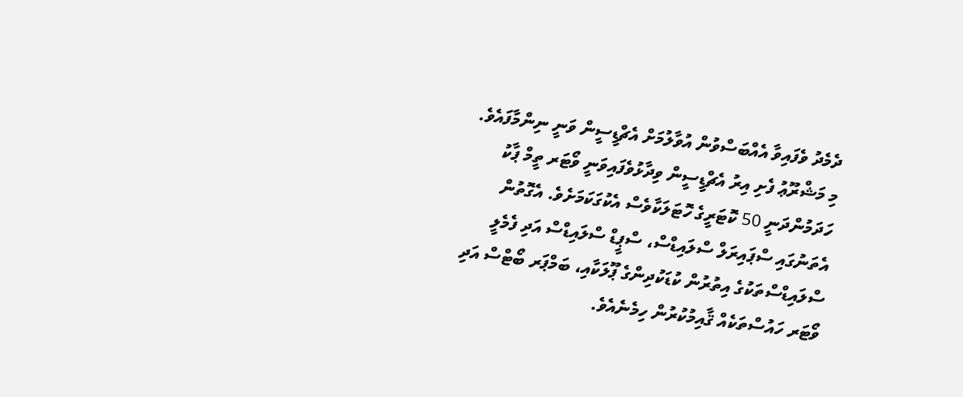ދެމެދު ވެފައިވާ އެއްބަސްވުން އުވާލުމަށް އެޗްޑީސީން ވަނީ ނިންމާފައެވެ.
މި މަޝްރޫޢު ފެށި އިރު އެޗްޑީސީން ވިދާޅުވެފައިވަނީ ވޯޓަރ ތީމް ޕާކު ހަދަމުންދަނީ 50 ކޮޓަރީގެ ހޮޓަލަކާވެސް އެކުގަކަމަށެވެ. އެގޮތުން އެތަނުގައި ސްޕައިރަލް ސްލައިޑްސް، ސްޕީޑް ސްލައިޑްސް އަދި ފެމެލީ ސްލައިޑްސްތަކުގެ އިތުރުން ކުޑަކުދިންގެ ޕޫލަކާއި، ބަމްޕަރ ބޯޓްސް އަދި ވޯޓަރ ހައުސްތަކެއް ޤާއިމުކުރުން ހިމެނެއެވެ.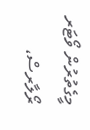މީގެތުރުން ވޯޓަރ ރޯލާރސް،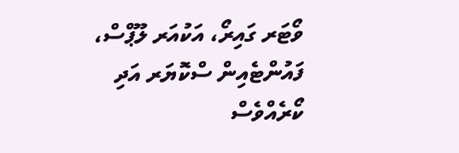ވޯޓަރ ގައިރޯ، އަކުއަރ ލޫޕްސް، ފައުންޓެއިން ސްކޮޔަރ އަދި ކޯރެއްވެސް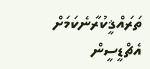ތަރައްޤީކުރާނެކަމަށް އެޗްޑީސީން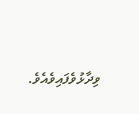ވިދާޅުވެފައިވެއެވެ.